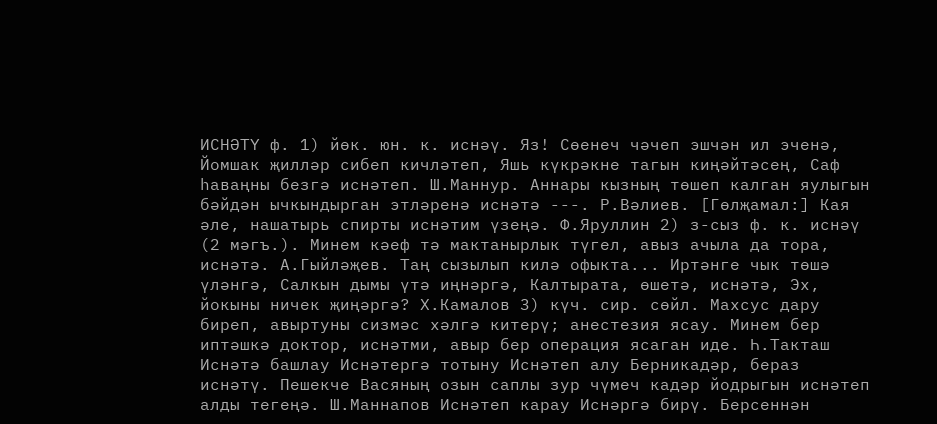ИСНӘТҮ ф. 1) йөк. юн. к. иснәү. Яз! Сөенеч чәчеп эшчән ил эченә, Йомшак җилләр сибеп кичләтеп, Яшь күкрәкне тагын киңәйтәсең, Саф һаваңны безгә иснәтеп. Ш.Маннур. Аннары кызның төшеп калган яулыгын бәйдән ычкындырган этләренә иснәтә ---. Р.Вәлиев. [Гөлҗамал:] Кая әле, нашатырь спирты иснәтим үзеңә. Ф.Яруллин 2) з-сыз ф. к. иснәү (2 мәгъ.). Минем кәеф тә мактанырлык түгел, авыз ачыла да тора, иснәтә. А.Гыйләҗев. Таң сызылып килә офыкта... Иртәнге чык төшә үләнгә, Салкын дымы үтә иңнәргә, Калтырата, өшетә, иснәтә, Эх, йокыны ничек җиңәргә? Х.Камалов 3) күч. сир. сөйл. Махсус дару биреп, авыртуны сизмәс хәлгә китерү; анестезия ясау. Минем бер иптәшкә доктор, иснәтми, авыр бер операция ясаган иде. Һ.Такташ Иснәтә башлау Иснәтергә тотыну Иснәтеп алу Берникадәр, бераз иснәтү. Пешекче Васяның озын саплы зур чүмеч кадәр йодрыгын иснәтеп алды тегеңә. Ш.Маннапов Иснәтеп карау Иснәргә бирү. Берсеннән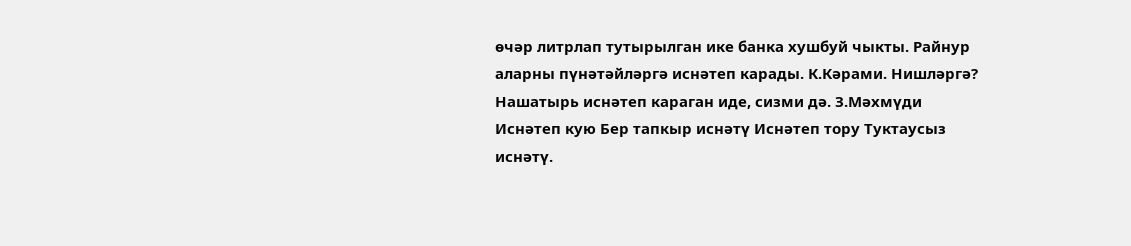өчәр литрлап тутырылган ике банка хушбуй чыкты. Райнур аларны пүнәтәйләргә иснәтеп карады. К.Кәрами. Нишләргә? Нашатырь иснәтеп караган иде, сизми дә. З.Мәхмүди Иснәтеп кую Бер тапкыр иснәтү Иснәтеп тору Туктаусыз иснәтү.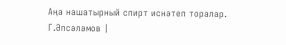Аңа нашатырный спирт иснәтеп торалар. Г.Әпсәләмов |